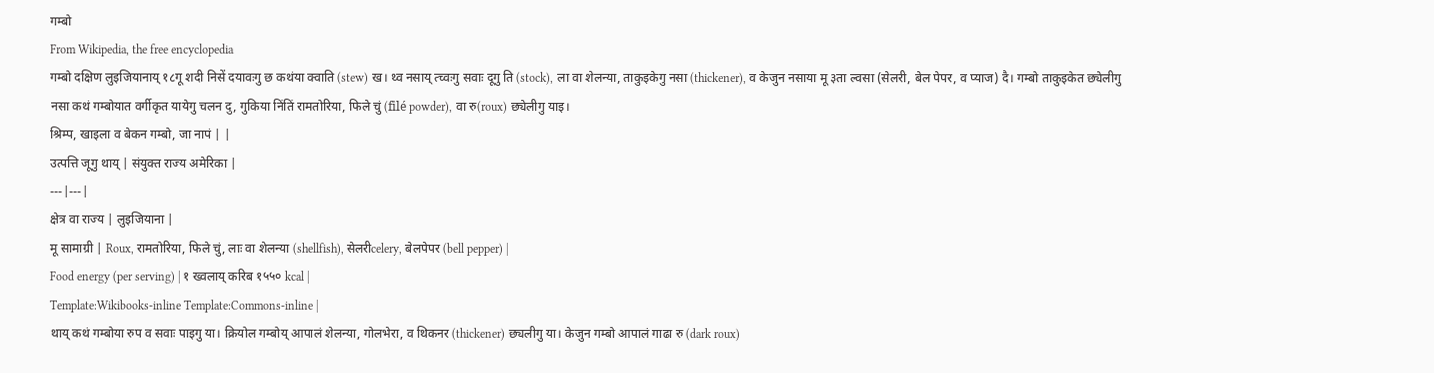गम्बो
From Wikipedia, the free encyclopedia
गम्बो दक्षिण लुइजियानाय् १८गू शदी निसें दयावःगु छ कथंया क्वाति (stew) ख। थ्व नसाय् त्च्वःगु सवाः दूगु ति (stock), ला वा शेलन्या, ताकुइकेगु नसा (thickener), व केजुन नसाया मू ३ता ल्वसा (सेलरी, बेल पेपर, व प्याज) दै। गम्बो ताकुइकेत छ्येलीगु नसा कथं गम्बोयात वर्गीकृत यायेगु चलन दु, गुकिया निंतिं रामतोरिया, फिले चुं (filé powder), वा रु(roux) छ्येलीगु याइ।
श्रिम्प, खाइला व बेकन गम्बो, जा नापं | |
उत्पत्ति जूगु थाय् | संयुक्त राज्य अमेरिका |
---|---|
क्षेत्र वा राज्य | लुइजियाना |
मू सामाग्री | Roux, रामतोरिया, फिले चुं, लाः वा शेलन्या (shellfish), सेलरीcelery, बेलपेपर (bell pepper) |
Food energy (per serving) | १ ख्वलाय् करिब १५५० kcal |
Template:Wikibooks-inline Template:Commons-inline |
थाय् कथं गम्बोया रुप व सवाः पाइगु या। क्रियोल गम्बोय् आपालं शेलन्या, गोलभेरा, व थिकनर (thickener) छ्यलीगु या। केजुन गम्बो आपालं गाढा रु (dark roux)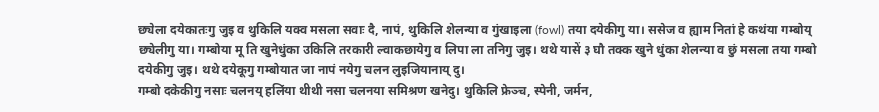छ्येला दयेकातःगु जुइ व थुकिलि यक्व मसला सवाः दै, नापं, थुकिलि शेलन्या व गुंखाइला (fowl) तया दयेकीगु या। ससेज व ह्याम नितां हे कथंया गम्बोय् छ्येलीगु या। गम्बोया मू ति खुनेधुंका उकिलि तरकारी ल्वाकछायेगु व लिपा ला तनिगु जुइ। थथे यासें ३ घौ तक्क खुने धुंका शेलन्या व छुं मसला तया गम्बो दयेकीगु जुइ। थथे दयेकूगु गम्बोयात जा नापं नयेगु चलन लुइजियानाय् दु।
गम्बो दकेकीगु नसाः चलनय् हलिंया थीथी नसा चलनया समिश्रण खनेदु। थुकिलि फ्रेञ्च, स्पेनी, जर्मन,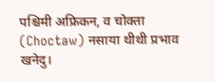पश्चिमी अफ्रिकन, व चोक्ता (Choctaw) नसाया थीथी प्रभाव खनेदु।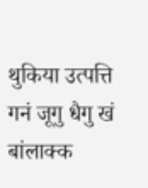थुकिया उत्पत्ति गनं जूगु धैगु खं बांलाक्क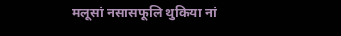मलूसां नसासफूलि थुकिया नां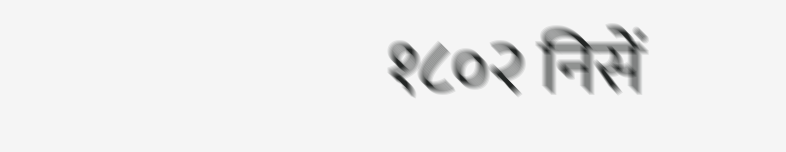१८०२ निसें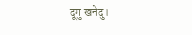दूगु खनेदु।